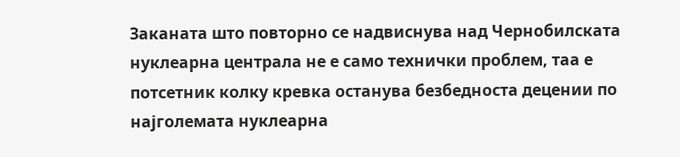Заканата што повторно се надвиснува над Чернобилската нуклеарна централа не е само технички проблем, таа е потсетник колку кревка останува безбедноста децении по најголемата нуклеарна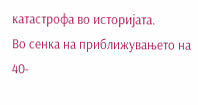катастрофа во историјата.
Во сенка на приближувањето на 40-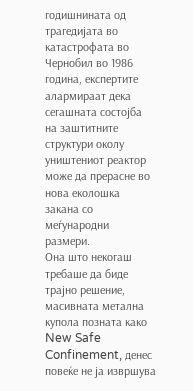годишнината од трагедијата во катастрофата во Чернобил во 1986 година, експертите алармираат дека сегашната состојба на заштитните структури околу уништениот реактор може да прерасне во нова еколошка закана со меѓународни размери.
Она што некогаш требаше да биде трајно решение, масивната метална купола позната како New Safe Confinement, денес повеќе не ја извршува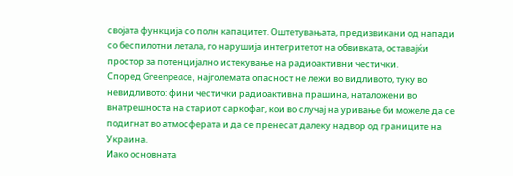својата функција со полн капацитет. Оштетувањата, предизвикани од напади со беспилотни летала, го нарушија интегритетот на обвивката, оставајќи простор за потенцијално истекување на радиоактивни честички.
Според Greenpeace, најголемата опасност не лежи во видливото, туку во невидливото: фини честички радиоактивна прашина, наталожени во внатрешноста на стариот саркофаг, кои во случај на уривање би можеле да се подигнат во атмосферата и да се пренесат далеку надвор од границите на Украина.
Иако основната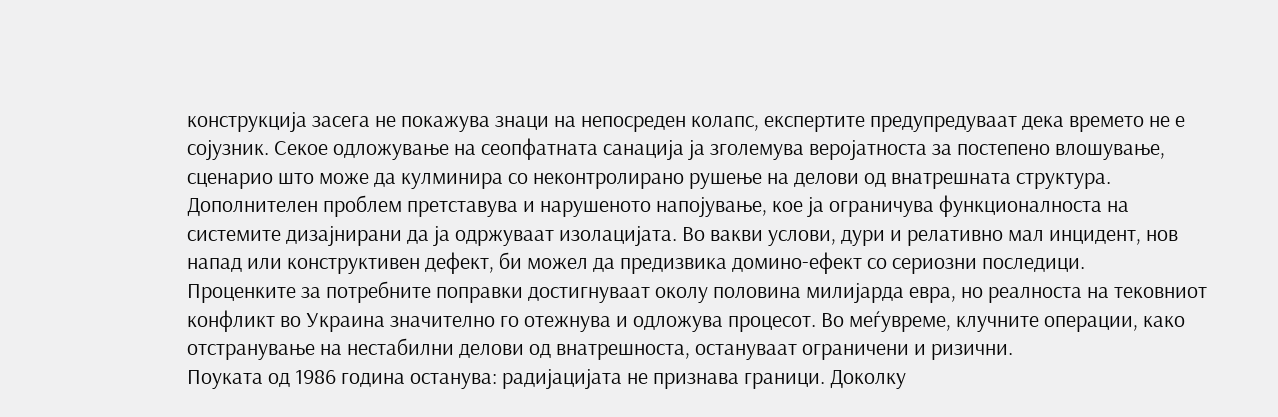конструкција засега не покажува знаци на непосреден колапс, експертите предупредуваат дека времето не е сојузник. Секое одложување на сеопфатната санација ја зголемува веројатноста за постепено влошување, сценарио што може да кулминира со неконтролирано рушење на делови од внатрешната структура.
Дополнителен проблем претставува и нарушеното напојување, кое ја ограничува функционалноста на системите дизајнирани да ја одржуваат изолацијата. Во вакви услови, дури и релативно мал инцидент, нов напад или конструктивен дефект, би можел да предизвика домино-ефект со сериозни последици.
Проценките за потребните поправки достигнуваат околу половина милијарда евра, но реалноста на тековниот конфликт во Украина значително го отежнува и одложува процесот. Во меѓувреме, клучните операции, како отстранување на нестабилни делови од внатрешноста, остануваат ограничени и ризични.
Поуката од 1986 година останува: радијацијата не признава граници. Доколку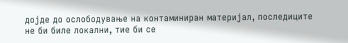дојде до ослободување на контаминиран материјал, последиците не би биле локални, тие би се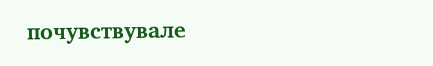почувствувале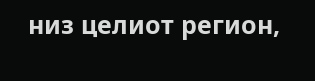низ целиот регион,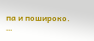па и пошироко.
…